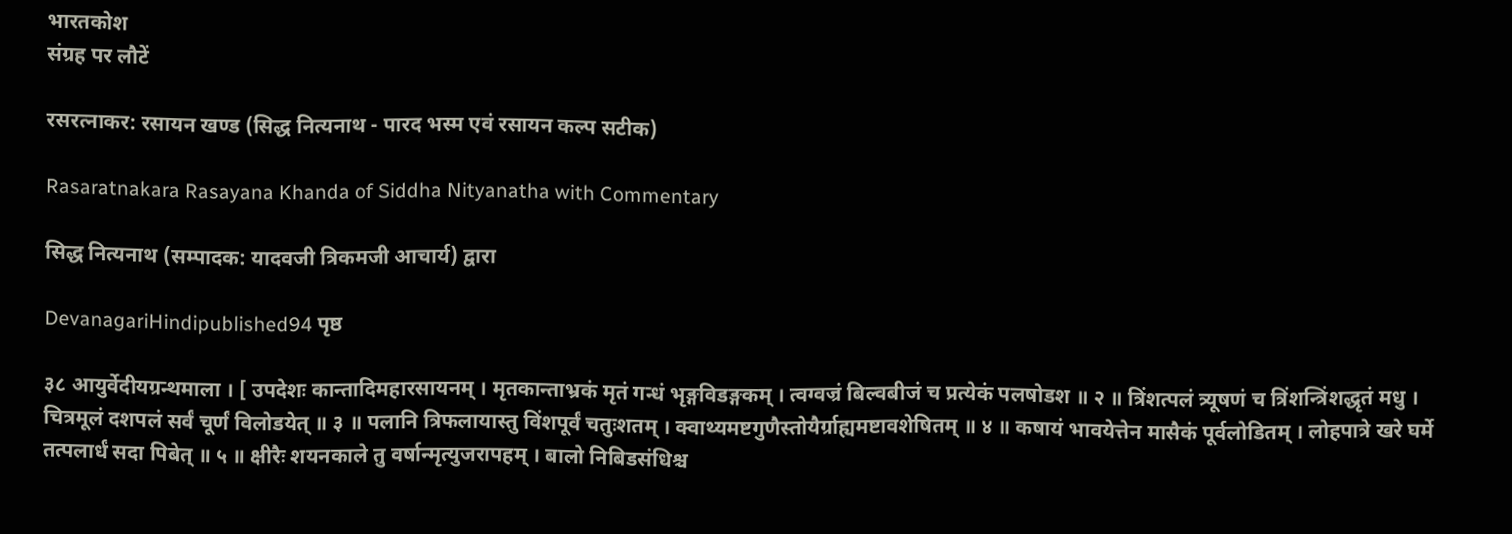भारतकोश
संग्रह पर लौटें

रसरत्नाकर: रसायन खण्ड (सिद्ध नित्यनाथ - पारद भस्म एवं रसायन कल्प सटीक)

Rasaratnakara Rasayana Khanda of Siddha Nityanatha with Commentary

सिद्ध नित्यनाथ (सम्पादक: यादवजी त्रिकमजी आचार्य) द्वारा

DevanagariHindipublished94 पृष्ठ

३८ आयुर्वेदीयग्रन्थमाला । [ उपदेशः कान्तादिमहारसायनम् । मृतकान्ताभ्रकं मृतं गन्धं भृङ्गविडङ्गकम् । त्वग्वज्रं बिल्वबीजं च प्रत्येकं पलषोडश ॥ २ ॥ त्रिंशत्पलं त्र्यूषणं च त्रिंशन्त्रिंशद्धृतं मधु । चित्रमूलं दशपलं सर्वं चूर्णं विलोडयेत् ॥ ३ ॥ पलानि त्रिफलायास्तु विंशपूर्वं चतुःशतम् । क्वाथ्यमष्टगुणैस्तोयैर्ग्राह्यमष्टावशेषितम् ॥ ४ ॥ कषायं भावयेत्तेन मासैकं पूर्वलोडितम् । लोहपात्रे खरे घर्मे तत्पलार्धं सदा पिबेत् ॥ ५ ॥ क्षीरैः शयनकाले तु वर्षान्मृत्युजरापहम् । बालो निबिडसंधिश्च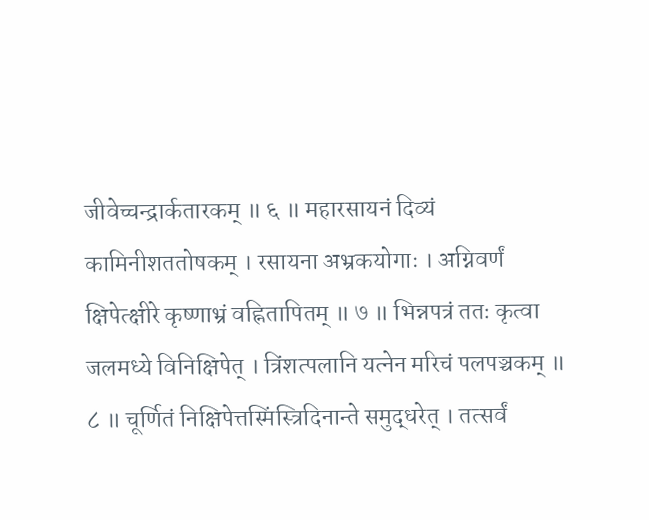जीवेच्चन्द्रार्कतारकम् ॥ ६ ॥ महारसायनं दिव्यं कामिनीशततोषकम् । रसायना अभ्रकयोगाः । अग्निवर्णं क्षिपेत्क्षीरे कृष्णाभ्रं वह्नितापितम् ॥ ७ ॥ भिन्नपत्रं ततः कृत्वा जलमध्ये विनिक्षिपेत् । त्रिंशत्पलानि यत्नेन मरिचं पलपञ्चकम् ॥ ८ ॥ चूर्णितं निक्षिपेत्तस्मिंस्त्रिदिनान्ते समुद्धरेत् । तत्सर्वं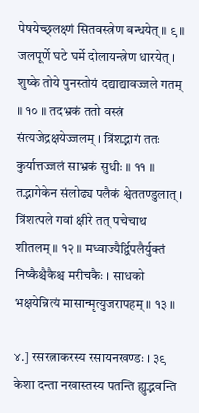पेषयेच्छ्लक्ष्णं सितवस्त्रेण बन्धयेत् ॥ ९ ॥ जलपूर्णे घटे घर्मे दोलायन्त्रेण धारयेत् । शुष्के तोये पुनस्तोयं दद्याद्यावज्जले गतम् ॥ १० ॥ तदभ्रकं ततो वस्त्रं संत्यजेद्रक्षयेज्जलम् । त्रिंशद्भागं ततः कुर्यात्तज्जलं साभ्रकं सुधीः ॥ ११ ॥ तद्भागेकेन संलोढ्य पलैकं श्वेततण्डुलात् । त्रिंशत्पले गवां क्षीरे तत् पचेचाथ शीतलम् ॥ १२ ॥ मध्वाज्यैर्द्विपलैर्युक्तं निष्कैश्चैकैश्च मरीचकैः । साधको भक्षयेन्नित्यं मासान्मृत्युजरापहम् ॥ १३ ॥

४.] रसरत्नाकरस्य रसायनखण्डः । ३९ केशा दन्ता नखास्तस्य पतन्ति ह्युद्भवन्ति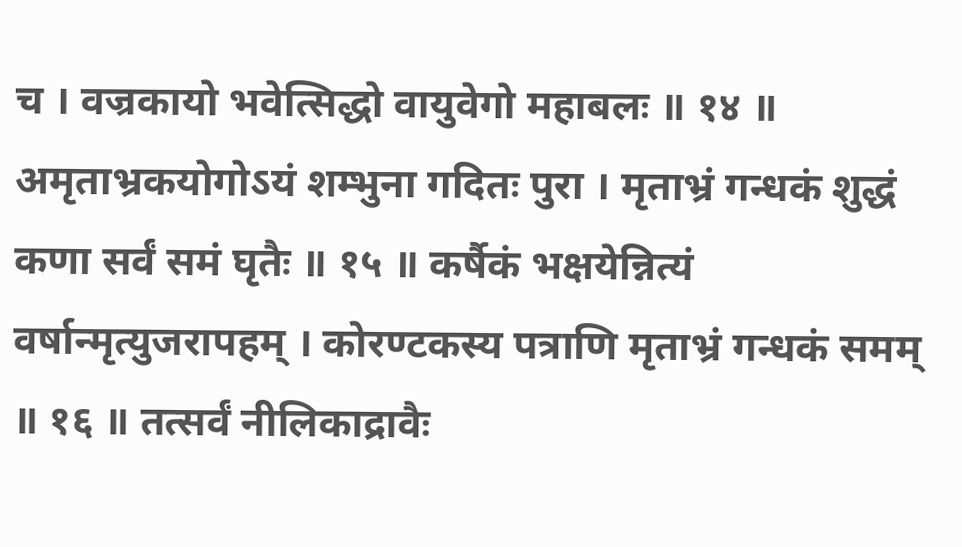च । वज्रकायो भवेत्सिद्धो वायुवेगो महाबलः ॥ १४ ॥ अमृताभ्रकयोगोऽयं शम्भुना गदितः पुरा । मृताभ्रं गन्धकं शुद्धं कणा सर्वं समं घृतैः ॥ १५ ॥ कर्षैकं भक्षयेन्नित्यं वर्षान्मृत्युजरापहम् । कोरण्टकस्य पत्राणि मृताभ्रं गन्धकं समम् ॥ १६ ॥ तत्सर्वं नीलिकाद्रावैः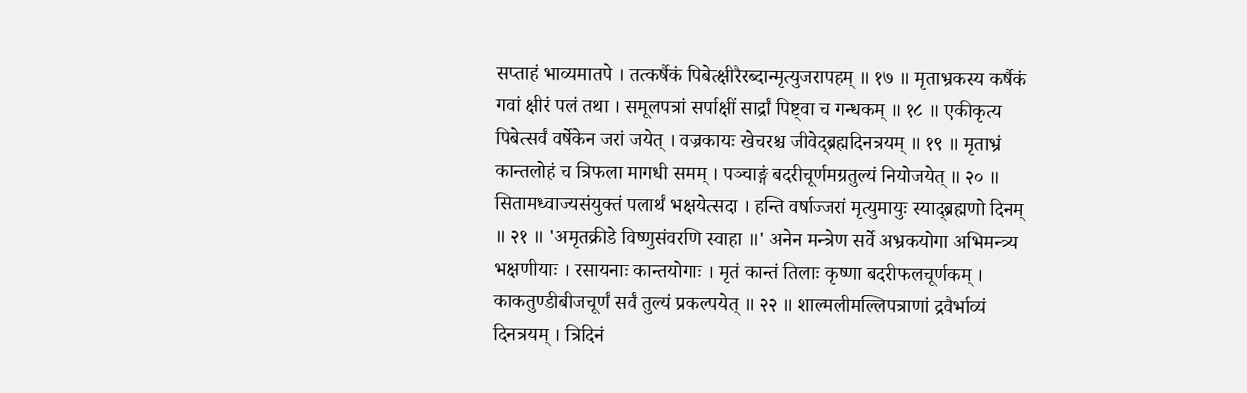सप्ताहं भाव्यमातपे । तत्कर्षैकं पिबेत्क्षीरैरब्दान्मृत्युजरापहम् ॥ १७ ॥ मृताभ्रकस्य कर्षैकं गवां क्षीरं पलं तथा । समूलपत्रां सर्पाक्षीं सार्द्रां पिष्ट्वा च गन्धकम् ॥ १८ ॥ एकीकृत्य पिबेत्सर्वं वर्षेकेन जरां जयेत् । वज्रकायः खेचरश्च जीवेद्ब्रह्मदिनत्रयम् ॥ १९ ॥ मृताभ्रं कान्तलोहं च त्रिफला मागधी समम् । पञ्चाङ्गं बदरीचूर्णमग्रतुल्यं नियोजयेत् ॥ २० ॥ सितामध्वाज्यसंयुक्तं पलार्थं भक्षयेत्सदा । हन्ति वर्षाज्जरां मृत्युमायुः स्याद्ब्रह्मणो दिनम् ॥ २१ ॥ 'अमृतक्रीडे विष्णुसंवरणि स्वाहा ॥' अनेन मन्त्रेण सर्वे अभ्रकयोगा अभिमन्त्र्य भक्षणीयाः । रसायनाः कान्तयोगाः । मृतं कान्तं तिलाः कृष्णा बदरीफलचूर्णकम् । काकतुण्डीबीजचूर्णं सर्वं तुल्यं प्रकल्पयेत् ॥ २२ ॥ शाल्मलीमल्लिपत्राणां द्रवैर्भाव्यं दिनत्रयम् । त्रिदिनं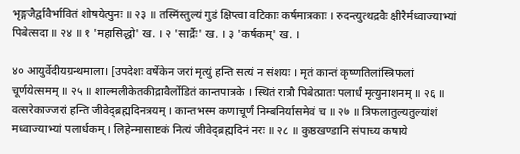भृङ्गजैर्द्वावैर्भावितं शोषयेत्पुनः ॥ २३ ॥ तस्मिंस्तुल्यं गुडं क्षिप्त्वा वटिकाः कर्षमात्रकाः । रुदन्त्युत्थद्रवैः क्षीरैर्मध्वाज्याभ्यां पिबेत्सदा ॥ २४ ॥ १ 'महासिद्धो' ख. । २ 'सार्द्रैः' ख. । ३ 'कर्षकम्' ख. ।

४० आयुर्वेदीयग्रन्थमाला। [उपदेशः वर्षेकेन जरां मृत्युं हन्ति सत्यं न संशयः । मृतं कान्तं कृष्णतिलांस्त्रिफलां चूर्णयेत्समम् ॥ २५ ॥ शाल्मलीकेतकीद्रावैर्लोडितं कान्तपात्रके । स्थितं रात्रौ पिबेत्प्रातः पलार्धं मृत्युनाशनम् ॥ २६ ॥ वत्सरेकाज्जरां हन्ति जीवेद्ब्रह्मदिनत्रयम् । कान्तभस्म कणाचूर्णं निम्बनिर्यासमेवं च ॥ २७ ॥ त्रिफलातुल्यतुल्यांशं मध्वाज्याभ्यां पलार्धकम् । लिहेन्मासाष्टकं नित्यं जीवेद्ब्रह्मदिनं नरः ॥ २८ ॥ कुष्ठखण्डानि संपाच्य कषाये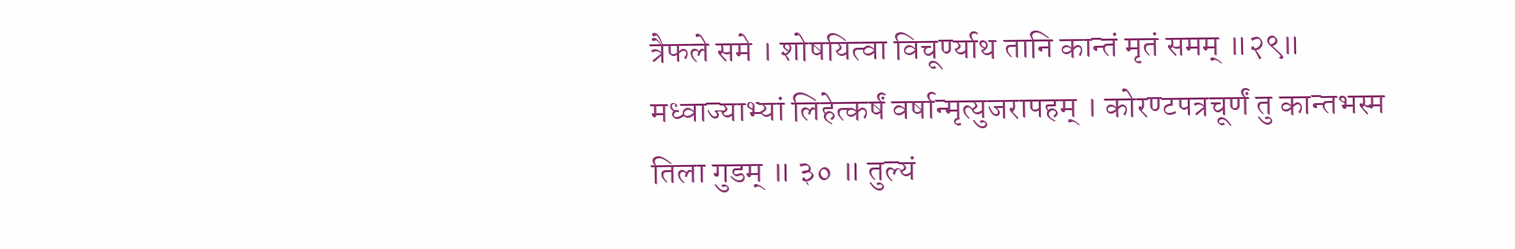त्रैफले समे । शोषयित्वा विचूर्ण्याथ तानि कान्तं मृतं समम् ॥२९॥ मध्वाज्याभ्यां लिहेत्कर्षं वर्षान्मृत्युजरापहम् । कोरण्टपत्रचूर्णं तु कान्तभस्म तिला गुडम् ॥ ३० ॥ तुल्यं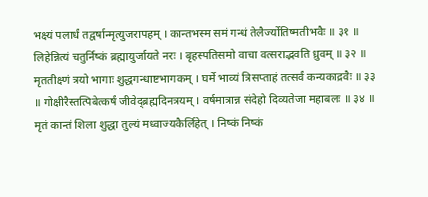भक्ष्यं पलार्धं तद्वर्षान्मृत्युजरापहम् । कान्तभस्म समं गन्धं तेलैर्ज्योतिष्मतीभवैः ॥ ३१ ॥ लिहेन्नित्यं चतुर्निष्कं ब्रह्मायुर्जायते नरः । बृहस्पतिसमो वाचा वत्सराद्भवति ध्रुवम् ॥ ३२ ॥ मृततीक्ष्णं त्रयो भागाः शुद्धगन्धाष्टभागकम् । घर्मे भाव्यं त्रिसप्ताहं तत्सर्वं कन्यकाद्रवैः ॥ ३३ ॥ गोक्षीरैस्तत्पिबेत्कर्षं जीवेद्ब्रह्मदिनत्रयम् । वर्षमात्रान्न संदेहो दिव्यतेजा महाबलः ॥ ३४ ॥ मृतं कान्तं शिला शुद्धा तुल्यं मध्वाज्यकैर्लिहेत् । निष्कं निष्कं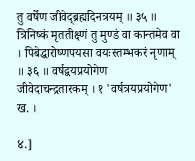तु वर्षेण जीवेद्ब्रह्मदिनत्रयम् ॥ ३५ ॥ त्रिनिष्कं मृततीक्ष्णं तु मुण्डं वा कान्तमेव वा । पिबेद्धारोष्णपयसा वयःस्तम्भकरं नृणाम् ॥ ३६ ॥ वर्षद्वयप्रयोगेण जीवेदाचन्द्रतारकम् । १ 'वर्षत्रयप्रयोगेण' ख. ।

४.]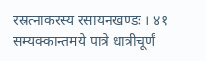रस्रत्नाकरस्य रसायनखण्डः । ४१ सम्यक्कान्तमये पात्रे धात्रीचूर्णं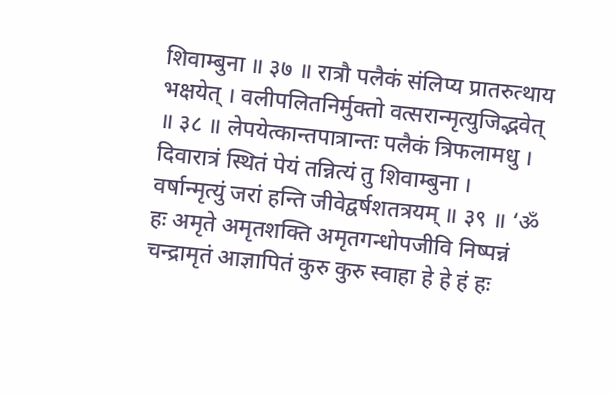शिवाम्बुना ॥ ३७ ॥ रात्रौ पलैकं संलिप्य प्रातरुत्थाय भक्षयेत् । वलीपलितनिर्मुक्तो वत्सरान्मृत्युजिद्भवेत् ॥ ३८ ॥ लेपयेत्कान्तपात्रान्तः पलैकं त्रिफलामधु । दिवारात्रं स्थितं पेयं तन्नित्यं तु शिवाम्बुना । वर्षान्मृत्युं जरां हन्ति जीवेद्वर्षशतत्रयम् ॥ ३९ ॥ ‘ॐ हः अमृते अमृतशक्ति अमृतगन्धोपजीवि निष्पन्नं चन्द्रामृतं आज्ञापितं कुरु कुरु स्वाहा हे हे हं हः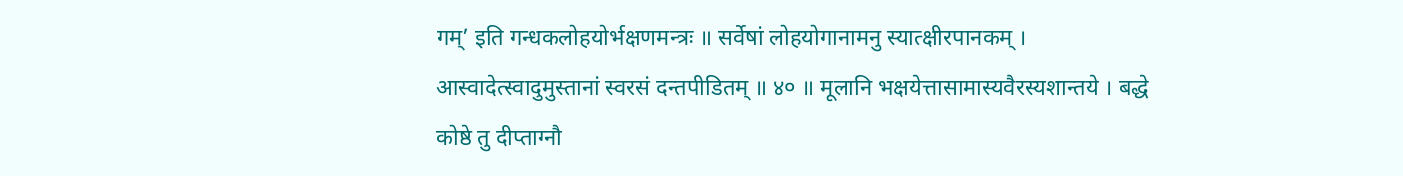गम्’ इति गन्धकलोहयोर्भक्षणमन्त्रः ॥ सर्वेषां लोहयोगानामनु स्यात्क्षीरपानकम् । आस्वादेत्स्वादुमुस्तानां स्वरसं दन्तपीडितम् ॥ ४० ॥ मूलानि भक्षयेत्तासामास्यवैरस्यशान्तये । बद्धे कोष्ठे तु दीप्ताग्नौ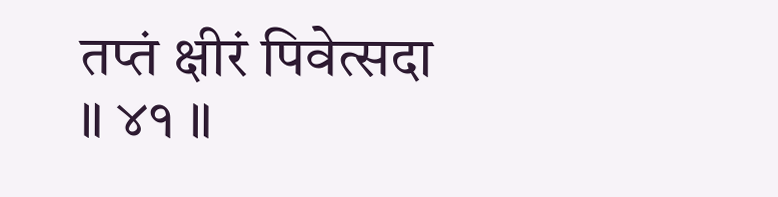तप्तं क्षीरं पिवेत्सदा ॥ ४१ ॥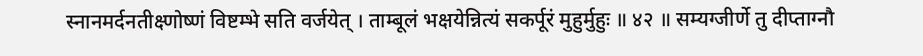स्नानमर्दनतीक्ष्णोष्णं विष्टम्भे सति वर्जयेत् । ताम्बूलं भक्षयेन्नित्यं सकर्पूरं मुहुर्मुहुः ॥ ४२ ॥ सम्यग्जीर्णे तु दीप्ताग्नौ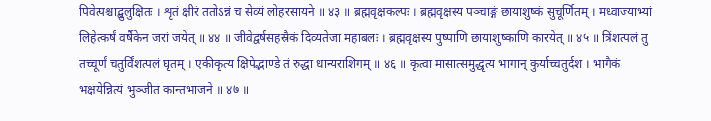पिवेत्पश्चाद्बुलुक्षितः । शृतं क्षीरं ततोऽन्नं च सेव्यं लोहरसायने ॥ ४३ ॥ ब्रह्मवृक्षकल्पः । ब्रह्मवृक्षस्य पञ्चाङ्गं छायाशुष्कं सुचूर्णितम् । मध्वाज्याभ्यां लिहेत्कर्षं वर्षैकेन जरां जयेत् ॥ ४४ ॥ जीवेद्वर्षसहस्रैकं दिव्यतेजा महाबलः । ब्रह्मवृक्षस्य पुष्पाणि छायाशुष्काणि कारयेत् ॥ ४५ ॥ त्रिंशत्पलं तु तच्चूर्णं चतुर्विंशत्पलं घृतम् । एकीकृत्य क्षिपेद्भाण्डे तं रुद्धा धान्यराशिगम् ॥ ४६ ॥ कृत्वा मासात्समुद्धृत्य भागान् कुर्याच्चतुर्दश । भागैकं भक्षयेन्नित्यं भुञ्जीत कान्तभाजने ॥ ४७ ॥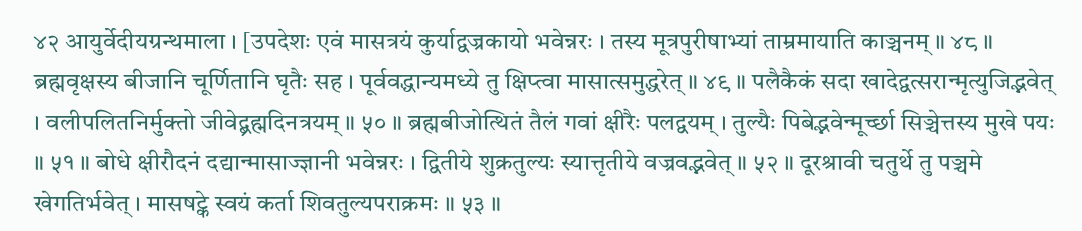४२ आयुर्वेदीयग्रन्थमाला । [उपदेशः एवं मासत्रयं कुर्याद्वज्रकायो भवेन्नरः । तस्य मूत्रपुरीषाभ्यां ताम्रमायाति काञ्चनम् ॥ ४८ ॥ ब्रह्मवृक्षस्य बीजानि चूर्णितानि घृतैः सह । पूर्ववद्धान्यमध्ये तु क्षिप्त्वा मासात्समुद्धरेत् ॥ ४९ ॥ पलैकैकं सदा खादेद्वत्सरान्मृत्युजिद्भवेत् । वलीपलितनिर्मुक्तो जीवेद्ब्रह्मदिनत्रयम् ॥ ५० ॥ ब्रह्मबीजोत्थितं तैलं गवां क्षीरैः पलद्वयम् । तुल्यैः पिबेद्भवेन्मूर्च्छा सिञ्चेत्तस्य मुखे पयः ॥ ५१ ॥ बोधे क्षीरौदनं दद्यान्मासाज्ज्ञानी भवेन्नरः । द्वितीये शुक्रतुल्यः स्यात्तृतीये वज्रवद्भवेत् ॥ ५२ ॥ दूरश्रावी चतुर्थे तु पञ्चमे खेगतिर्भवेत् । मासषट्के स्वयं कर्ता शिवतुल्यपराक्रमः ॥ ५३ ॥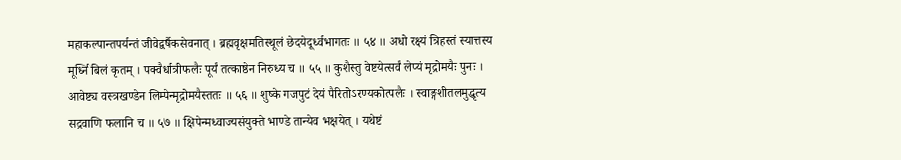महाकल्पान्तपर्यन्तं जीवेद्वर्षैकसेवनात् । ब्रह्मवृक्षमतिस्थूलं छेदयेदूर्ध्वभागतः ॥ ५४ ॥ अधो रक्ष्यं त्रिहस्तं स्यात्तस्य मूर्ध्नि बिलं कृतम् । पक्वैर्धात्रीफलैः पूर्यं तत्काष्ठेन निरुध्य च ॥ ५५ ॥ कुशैस्तु वेष्टयेत्सर्वं लेप्यं मृद्रोमयैः पुनः । आवेष्ट्य वस्त्रखण्डेन लिम्पेन्मृद्रोमयैस्ततः ॥ ५६ ॥ शुष्के गजपुटं देयं पैरितोऽरण्यकोत्पलैः । स्वाङ्गशीतलमुद्धृत्य सद्रवाणि फलानि च ॥ ५७ ॥ क्षिपेन्मध्वाज्यसंयुक्ते भाण्डे तान्येव भक्षयेत् । यथेष्टं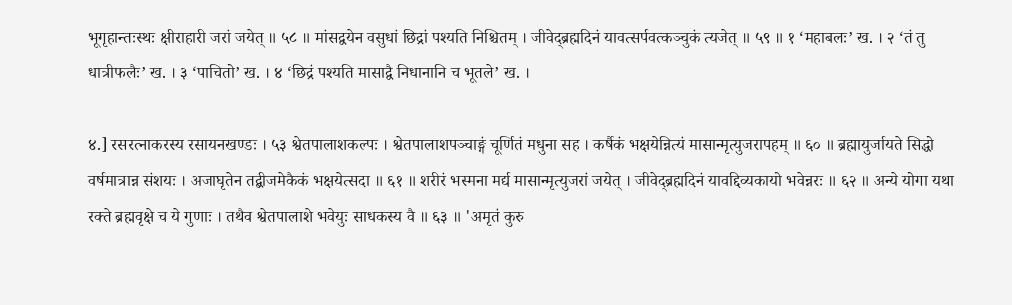भूगृहान्तःस्थः क्षीराहारी जरां जयेत् ॥ ५८ ॥ मांसद्वयेन वसुधां छिद्रां पश्यति निश्चितम् । जीवेद्ब्रह्मदिनं यावत्सर्पवत्कञ्चुकं त्यजेत् ॥ ५९ ॥ १ ‘महाबलः’ ख. । २ ‘तं तु धात्रीफलैः’ ख. । ३ ‘पाचितो’ ख. । ४ ‘छिद्रं पश्यति मासाद्वै निधानानि च भूतले’ ख. ।

४.] रसरत्नाकरस्य रसायनखण्डः । ५३ श्वेतपालाशकल्पः । श्वेतपालाशपञ्चाङ्गं चूर्णितं मधुना सह । कर्षैकं भक्षयेन्नित्यं मासान्मृत्युजरापहम् ॥ ६० ॥ ब्रह्मायुर्जायते सिद्धो वर्षमात्रान्न संशयः । अजाघृतेन तद्बीजमेकैकं भक्षयेत्सदा ॥ ६१ ॥ शरीरं भस्मना मर्द्य मासान्मृत्युजरां जयेत् । जीवेद्ब्रह्मदिनं यावद्दिव्यकायो भवेन्नरः ॥ ६२ ॥ अन्ये योगा यथा रक्ते ब्रह्मवृक्षे च ये गुणाः । तथैव श्वेतपालाशे भवेयुः साधकस्य वै ॥ ६३ ॥ 'अमृतं कुरु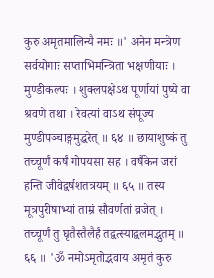कुरु अमृतमालिन्यै नमः ॥' अनेन मन्त्रेण सर्वयोगाः सप्ताभिमन्त्रिता भक्षणीयाः । मुण्डीकल्पः । शुक्लपक्षेऽथ पूर्णायां पुष्ये वा श्रवणे तथा । रेवत्यां वाऽथ संपूज्य मुण्डीपञ्चाङ्गमुद्धरेत् ॥ ६४ ॥ छायाशुष्कं तु तच्चूर्णं कर्षं गोपयसा सह । वर्षैकेन जरां हन्ति जीवेद्वर्षशतत्रयम् ॥ ६५ ॥ तस्य मूत्रपुरीषाभ्यां ताम्रं सौवर्णतां व्रजेत् । तच्चूर्णं तु घृतैस्तैलैर्हं तद्वत्स्याद्वलमद्भुतम् ॥ ६६ ॥ 'ॐ नमोऽमृतोद्भवाय अमृतं कुरु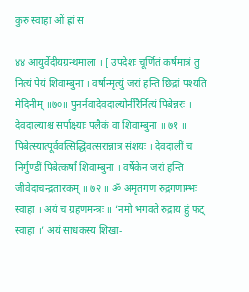कुरु स्वाहा ओं ह्रां स

४४ आयुर्वेदीयग्रन्थमाला । [ उपदेशः चूर्णितं कर्षमात्रं तु नित्यं पेयं शिवाम्बुना । वर्षान्मृत्युं जरां हन्ति छिद्रां पश्यति मेदिनीम् ॥७०॥ पुनर्नवादेवदाल्योर्नीरैर्नित्यं पिबेन्नरः । देवदाल्याश्च सर्पाक्ष्याः पलैकं वा शिवाम्बुना ॥ ७१ ॥ पिबेत्स्यात्पूर्ववत्सिद्धिवत्सरान्नात्र संशयः । देवदालीं च निर्गुण्डीं पिबेत्कर्षां शिवाम्बुना । वर्षेकेन जरां हन्ति जीवेदाचन्द्रतारकम् ॥ ७२ ॥ ॐ अमृतगण रुद्रगणाम्भः स्वाहा । अयं च ग्रहणमन्त्रः ॥ ‘नमो भगवते रुद्राय हुं फट् स्वाहा ।’ अयं साधकस्य शिखा-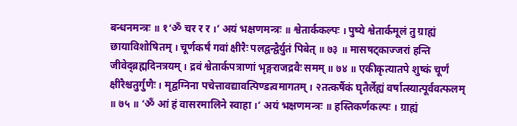बन्धनमन्त्रः ॥ १‘ॐ चर र र ।’ अयं भक्षणमन्त्रः ॥ श्वेतार्ककल्पः । पुष्ये श्वेतार्कमूलं तु ग्राह्यं छायाविशोषितम् । चूर्णकर्षं गवां क्षीरैः पलद्वन्द्वैर्युतं पिबेत् ॥ ७३ ॥ मासषट्काज्जरां हन्ति जीवेद्ब्रह्मदिनत्रयम् । द्रवं श्वेतार्कपत्राणां भृङ्गराजद्रवैः समम् ॥ ७४ ॥ एकीकृत्यातपे शुष्कं चूर्णं क्षीरैश्चतुर्गुणैः । मृद्वग्निना पचेत्तावद्यावत्पिण्डत्वमागतम् । २तत्कर्षैकं घृतैर्लेह्यं वर्षात्स्यात्पूर्ववत्फलम् ॥ ७५ ॥ ‘ॐ आं हं वासरमालिने स्वाहा ।’ अयं भक्षणमन्त्रः ॥ हस्तिकर्णकल्पः । ग्राह्यं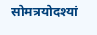सोमत्रयोदश्यां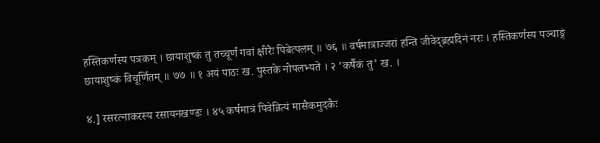हस्तिकर्णस्य पत्रकम् । छायाशुष्कं तु तच्चूर्णं गवां क्षीरैः पिबेत्पलम् ॥ ७६ ॥ वर्षमात्राज्जरां हन्ति जीवेद्ब्रह्मदिनं नरः । हस्तिकर्णस्य पञ्चाङ्गं छायाशुष्कं विचूर्णितम् ॥ ७७ ॥ १ अयं पाठः ख. पुस्तके नोपलभ्यते । २ ‘कर्षैकं तु’ ख. ।

४.] रसरत्नाकरस्य रसायनखण्डः । ४५ कर्षमात्रं पिवेन्नित्यं मासैकमुदकैः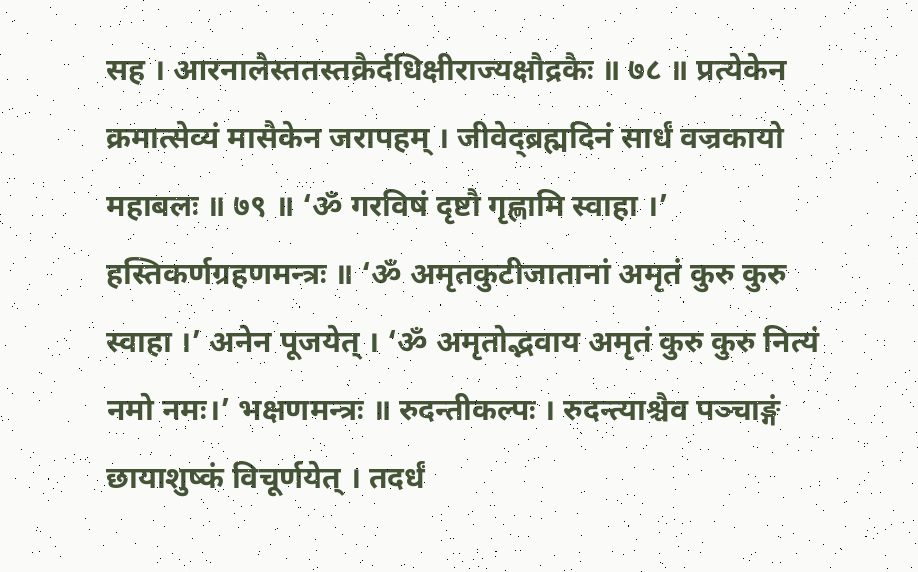सह । आरनालैस्ततस्तक्रैर्दधिक्षीराज्यक्षौद्रकैः ॥ ७८ ॥ प्रत्येकेन क्रमात्सेव्यं मासैकेन जरापहम् । जीवेद्ब्रह्मदिनं सार्धं वज्रकायो महाबलः ॥ ७९ ॥ ‘ॐ गरविषं दृष्टौ गृह्णामि स्वाहा ।’ हस्तिकर्णग्रहणमन्त्रः ॥ ‘ॐ अमृतकुटीजातानां अमृतं कुरु कुरु स्वाहा ।’ अनेन पूजयेत् । ‘ॐ अमृतोद्भवाय अमृतं कुरु कुरु नित्यं नमो नमः।’ भक्षणमन्त्रः ॥ रुदन्तीकल्पः । रुदन्त्याश्चैव पञ्चाङ्गं छायाशुष्कं विचूर्णयेत् । तदर्धं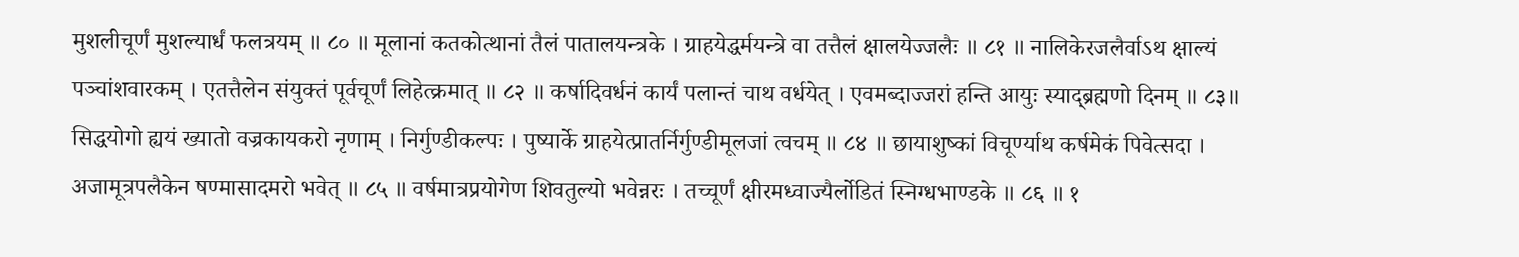मुशलीचूर्णं मुशल्यार्धं फलत्रयम् ॥ ८० ॥ मूलानां कतकोत्थानां तैलं पातालयन्त्रके । ग्राहयेद्धर्मयन्त्रे वा तत्तैलं क्षालयेज्जलैः ॥ ८१ ॥ नालिकेरजलैर्वाऽथ क्षाल्यं पञ्चांशवारकम् । एतत्तैलेन संयुक्तं पूर्वचूर्णं लिहेत्क्रमात् ॥ ८२ ॥ कर्षादिवर्धनं कार्यं पलान्तं चाथ वर्धयेत् । एवमब्दाज्जरां हन्ति आयुः स्याद्ब्रह्मणो दिनम् ॥ ८३॥ सिद्धयोगो ह्ययं ख्यातो वज्रकायकरो नृणाम् । निर्गुण्डीकल्पः । पुष्यार्के ग्राहयेत्प्रातर्निर्गुण्डीमूलजां त्वचम् ॥ ८४ ॥ छायाशुष्कां विचूर्ण्याथ कर्षमेकं पिवेत्सदा । अजामूत्रपलैकेन षण्मासादमरो भवेत् ॥ ८५ ॥ वर्षमात्रप्रयोगेण शिवतुल्यो भवेन्नरः । तच्चूर्णं क्षीरमध्वाज्यैर्लोडितं स्निग्धभाण्डके ॥ ८६ ॥ १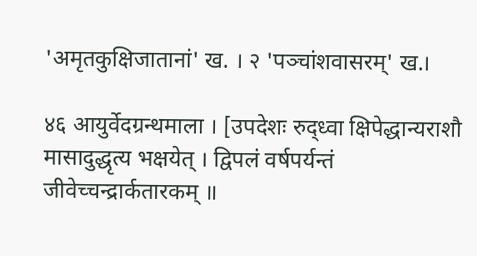'अमृतकुक्षिजातानां' ख. । २ 'पञ्चांशवासरम्' ख.।

४६ आयुर्वेदग्रन्थमाला । [उपदेशः रुद्ध्वा क्षिपेद्धान्यराशौ मासादुद्धृत्य भक्षयेत् । द्विपलं वर्षपर्यन्तं जीवेच्चन्द्रार्कतारकम् ॥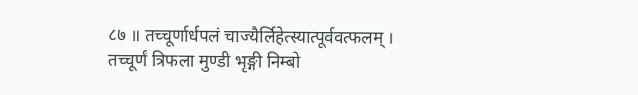८७ ॥ तच्चूर्णार्धपलं चाज्यैर्लिहेत्स्यात्पूर्ववत्फलम् । तच्चूर्णं त्रिफला मुण्डी भृङ्गी निम्बो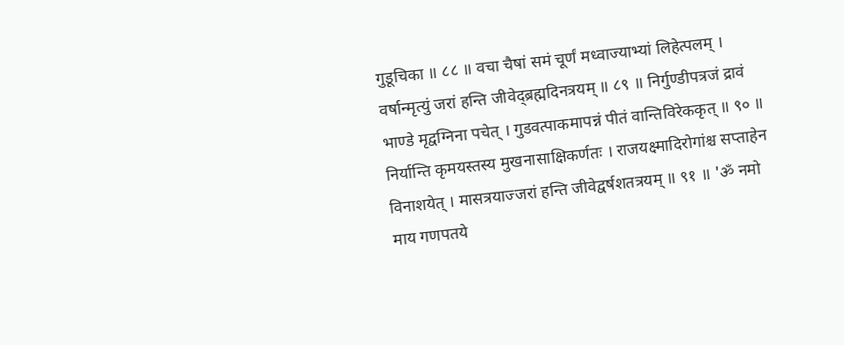गुडूचिका ॥ ८८ ॥ वचा चैषां समं चूर्णं मध्वाज्याभ्यां लिहेत्पलम् । वर्षान्मृत्युं जरां हन्ति जीवेद्ब्रह्मदिनत्रयम् ॥ ८९ ॥ निर्गुण्डीपत्रजं द्रावं भाण्डे मृद्वग्निना पचेत् । गुडवत्पाकमापन्नं पीतं वान्तिविरेककृत् ॥ ९० ॥ निर्यान्ति कृमयस्तस्य मुखनासाक्षिकर्णतः । राजयक्ष्मादिरोगांश्च सप्ताहेन विनाशयेत् । मासत्रयाज्जरां हन्ति जीवेद्वर्षशतत्रयम् ॥ ९१ ॥ 'ॐ नमो माय गणपतये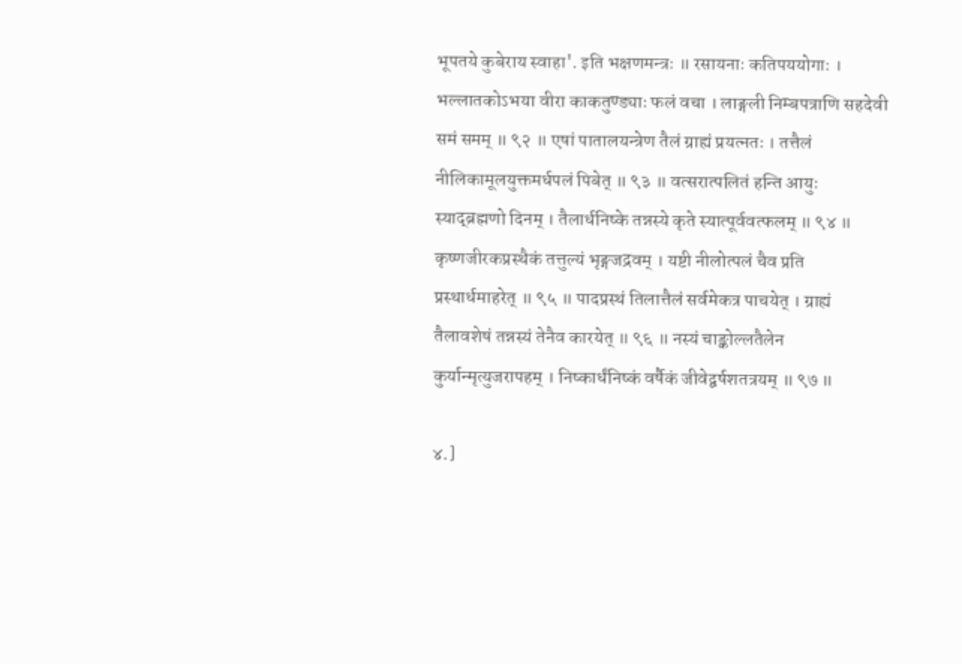भूपतये कुबेराय स्वाहा'. इति भक्षणमन्त्रः ॥ रसायनाः कतिपययोगाः । भल्लातकोऽभया वीरा काकतुण्ड्याः फलं वचा । लाङ्गली निम्बपत्राणि सहदेवी समं समम् ॥ ९२ ॥ एषां पातालयन्त्रेण तैलं ग्राह्यं प्रयत्नतः । तत्तैलं नीलिकामूलयुक्तमर्धपलं पिबेत् ॥ ९३ ॥ वत्सरात्पलितं हन्ति आयुः स्याद्ब्रह्मणो दिनम् । तैलार्धनिष्के तन्नस्ये कृते स्यात्पूर्ववत्फलम् ॥ ९४ ॥ कृष्णजीरकप्रस्थैकं तत्तुल्यं भृङ्गजद्रवम् । यष्टी नीलोत्पलं चैव प्रति प्रस्थार्धमाहरेत् ॥ ९५ ॥ पादप्रस्थं तिलात्तैलं सर्वमेकत्र पाचयेत् । ग्राह्यं तैलावशेषं तन्नस्यं तेनैव कारयेत् ॥ ९६ ॥ नस्यं चाङ्कोल्लतैलेन कुर्यान्मृत्युजरापहम् । निष्कार्धंनिष्कं वर्षैकं जीवेद्वर्षशतत्रयम् ॥ ९७ ॥

४.]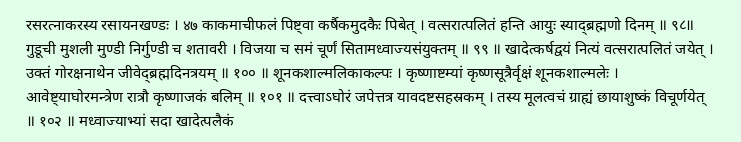रसरत्नाकरस्य रसायनखण्डः । ४७ काकमाचीफलं पिष्ट्वा कर्षैकमुदकैः पिबेत् । वत्सरात्पलितं हन्ति आयुः स्याद्ब्रह्मणो दिनम् ॥ ९८॥ गुडूची मुशली मुण्डी निर्गुण्डी च शतावरी । विजया च समं चूर्णं सितामध्वाज्यसंयुक्तम् ॥ ९९ ॥ खादेत्कर्षद्वयं नित्यं वत्सरात्पलितं जयेत् । उक्तं गोरक्षनाथेन जीवेद्ब्रह्मदिनत्रयम् ॥ १०० ॥ शूनकशाल्मलिकाकल्पः । कृष्णाष्टम्यां कृष्णसूत्रैर्वृक्षं शूनकशाल्मलेः । आवेष्ट्याघोरमन्त्रेण रात्रौ कृष्णाजकं बलिम् ॥ १०१ ॥ दत्त्वाऽघोरं जपेत्तत्र यावदष्टसहस्रकम् । तस्य मूलत्वचं ग्राह्यं छायाशुष्कं विचूर्णयेत् ॥ १०२ ॥ मध्वाज्याभ्यां सदा खादेत्पलैकं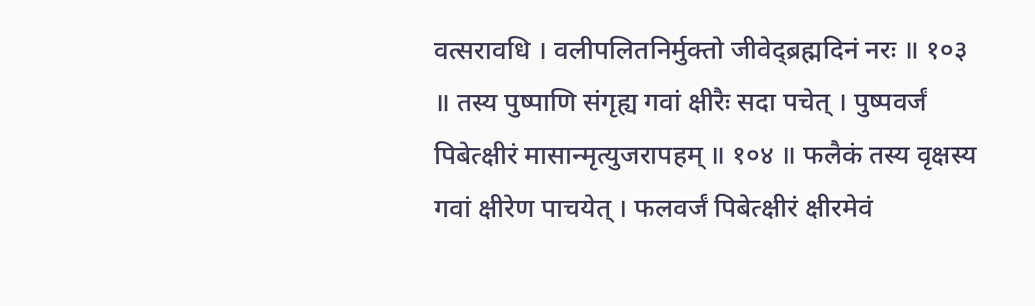वत्सरावधि । वलीपलितनिर्मुक्तो जीवेद्ब्रह्मदिनं नरः ॥ १०३ ॥ तस्य पुष्पाणि संगृह्य गवां क्षीरैः सदा पचेत् । पुष्पवर्जं पिबेत्क्षीरं मासान्मृत्युजरापहम् ॥ १०४ ॥ फलैकं तस्य वृक्षस्य गवां क्षीरेण पाचयेत् । फलवर्जं पिबेत्क्षीरं क्षीरमेवं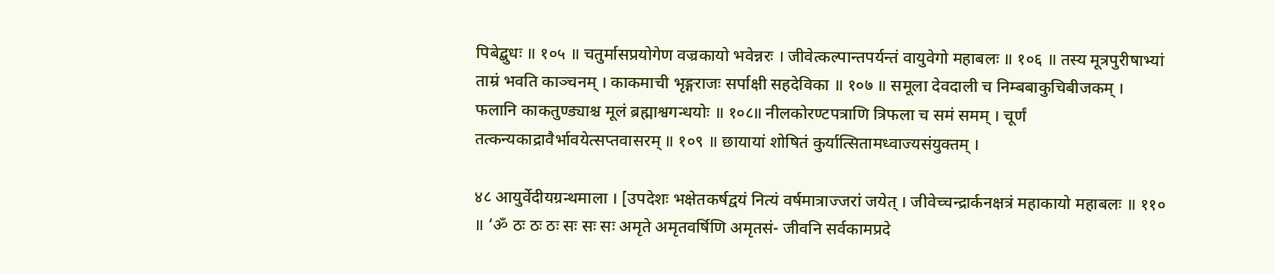पिबेद्बुधः ॥ १०५ ॥ चतुर्मासप्रयोगेण वज्रकायो भवेन्नरः । जीवेत्कल्पान्तपर्यन्तं वायुवेगो महाबलः ॥ १०६ ॥ तस्य मूत्रपुरीषाभ्यां ताम्रं भवति काञ्चनम् । काकमाची भृङ्गराजः सर्पाक्षी सहदेविका ॥ १०७ ॥ समूला देवदाली च निम्बबाकुचिबीजकम् । फलानि काकतुण्ड्याश्च मूलं ब्रह्माश्वगन्धयोः ॥ १०८॥ नीलकोरण्टपत्राणि त्रिफला च समं समम् । चूर्णं तत्कन्यकाद्रावैर्भावयेत्सप्तवासरम् ॥ १०९ ॥ छायायां शोषितं कुर्यात्सितामध्वाज्यसंयुक्तम् ।

४८ आयुर्वेदीयग्रन्थमाला । [उपदेशः भक्षेतकर्षद्वयं नित्यं वर्षमात्राज्जरां जयेत् । जीवेच्चन्द्रार्कनक्षत्रं महाकायो महाबलः ॥ ११० ॥ ‘ॐ ठः ठः ठः सः सः सः अमृते अमृतवर्षिणि अमृतसं- जीवनि सर्वकामप्रदे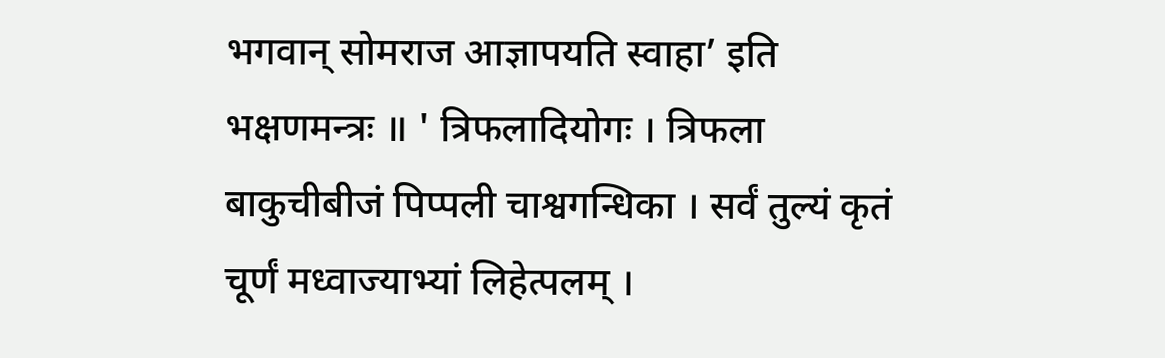भगवान् सोमराज आज्ञापयति स्वाहा’ इति भक्षणमन्त्रः ॥ ' त्रिफलादियोगः । त्रिफला बाकुचीबीजं पिप्पली चाश्वगन्धिका । सर्वं तुल्यं कृतं चूर्णं मध्वाज्याभ्यां लिहेत्पलम् ।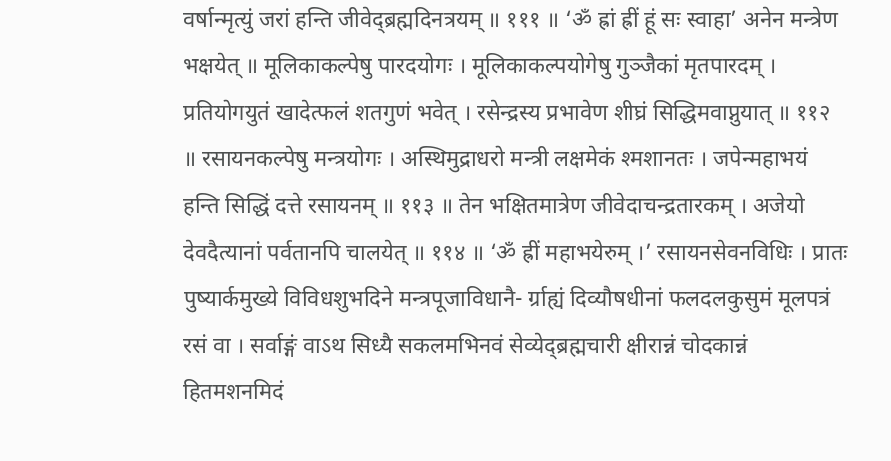वर्षान्मृत्युं जरां हन्ति जीवेद्ब्रह्मदिनत्रयम् ॥ १११ ॥ ‘ॐ ह्रां ह्रीं हूं सः स्वाहा’ अनेन मन्त्रेण भक्षयेत् ॥ मूलिकाकल्पेषु पारदयोगः । मूलिकाकल्पयोगेषु गुञ्जैकां मृतपारदम् । प्रतियोगयुतं खादेत्फलं शतगुणं भवेत् । रसेन्द्रस्य प्रभावेण शीघ्रं सिद्धिमवाप्नुयात् ॥ ११२ ॥ रसायनकल्पेषु मन्त्रयोगः । अस्थिमुद्राधरो मन्त्री लक्षमेकं श्मशानतः । जपेन्महाभयं हन्ति सिद्धिं दत्ते रसायनम् ॥ ११३ ॥ तेन भक्षितमात्रेण जीवेदाचन्द्रतारकम् । अजेयो देवदैत्यानां पर्वतानपि चालयेत् ॥ ११४ ॥ ‘ॐ ह्रीं महाभयेरुम् ।’ रसायनसेवनविधिः । प्रातः पुष्यार्कमुख्ये विविधशुभदिने मन्त्रपूजाविधानै- र्ग्राह्यं दिव्यौषधीनां फलदलकुसुमं मूलपत्रं रसं वा । सर्वाङ्गं वाऽथ सिध्यै सकलमभिनवं सेव्येद्ब्रह्मचारी क्षीरान्नं चोदकान्नं हितमशनमिदं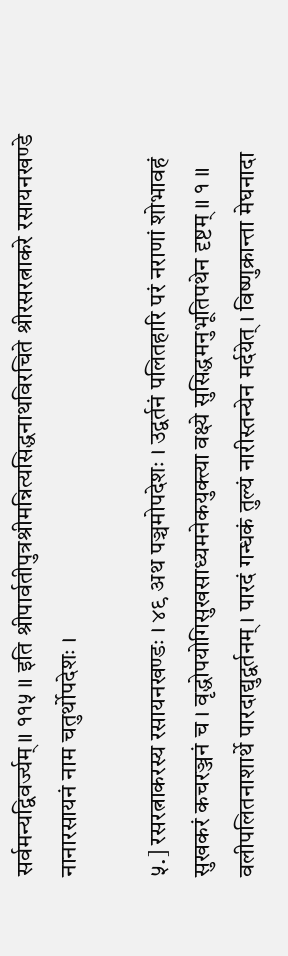सर्वमन्यद्विवर्ज्यम्॥ ११५ ॥ इति श्रीपार्वतीपुत्रश्रीमन्नित्यसिद्धनाथविरचिते श्रीरसरत्नाकरे रसायनखण्डे नानारसायनं नाम चतुर्थोपदेशः ।

५.] रसरत्नाकरस्य रसायनखण्डः । ४९ अथ पञ्चमोपदेशः । उद्वर्तनं पलितहारि परं नराणां शोभावहं सुखकरं कचरञ्जनं च । वृद्धोपयोगिसुखसाध्यमनेकयुक्त्या वक्ष्ये सुसिद्धमनुभूतिपथेन दृष्टम् ॥ १ ॥ वलीपलितनाशार्थे पारदाद्युद्वर्तनम् । पारदं गन्धकं तुल्यं नारीस्तन्येन मर्दयेत् । विष्णुक्रान्ता मेघनादा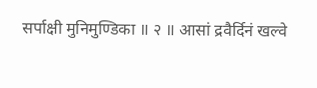सर्पाक्षी मुनिमुण्डिका ॥ २ ॥ आसां द्रवैर्दिनं खल्वे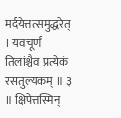मर्दयेत्तत्समुद्धरेत् । यवचूर्णं तिलांश्चैव प्रत्येकं रसतुल्यकम् ॥ ३ ॥ क्षिपेत्तस्मिन्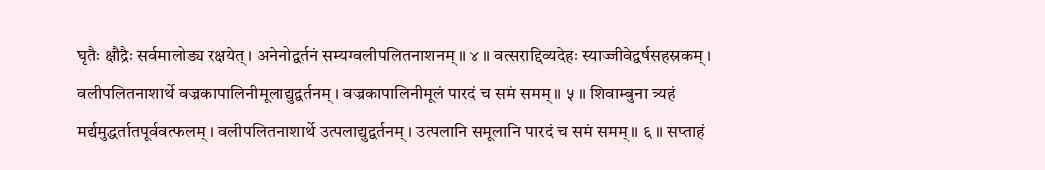घृतैः क्षौद्रैः सर्वमालोड्य रक्षयेत् । अनेनोद्वर्तनं सम्यग्वलीपलितनाशनम् ॥ ४ ॥ वत्सराद्दिव्यदेहः स्याज्जीवेद्वर्षसहस्रकम् । वलीपलितनाशार्थे वज्रकापालिनीमूलाद्युद्वर्तनम् । वज्रकापालिनीमूलं पारदं च समं समम् ॥ ५ ॥ शिवाम्बुना त्र्यहं मर्द्यमुद्धर्तातपूर्ववत्फलम् । वलीपलितनाशार्थे उत्पलाद्युद्वर्तनम् । उत्पलानि समूलानि पारदं च समं समम् ॥ ६ ॥ सप्ताहं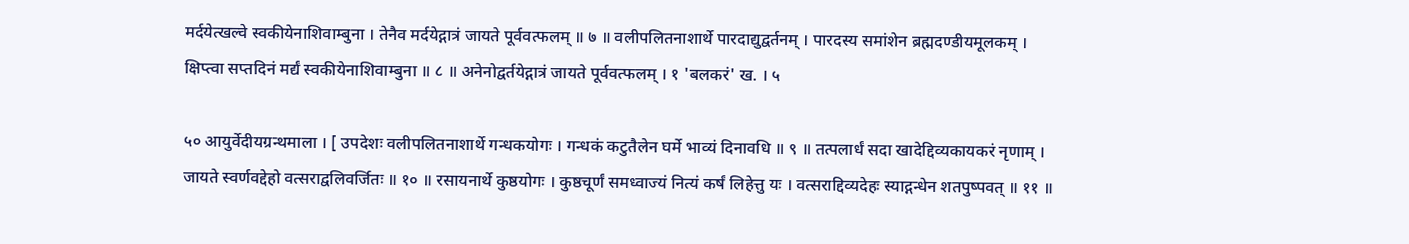मर्दयेत्खल्वे स्वकीयेनाशिवाम्बुना । तेनैव मर्दयेद्गात्रं जायते पूर्ववत्फलम् ॥ ७ ॥ वलीपलितनाशार्थे पारदाद्युद्वर्तनम् । पारदस्य समांशेन ब्रह्मदण्डीयमूलकम् । क्षिप्त्वा सप्तदिनं मर्द्यं स्वकीयेनाशिवाम्बुना ॥ ८ ॥ अनेनोद्वर्तयेद्गात्रं जायते पूर्ववत्फलम् । १ 'बलकरं' ख. । ५

५० आयुर्वेदीयग्रन्थमाला । [ उपदेशः वलीपलितनाशार्थे गन्धकयोगः । गन्धकं कटुतैलेन घर्मे भाव्यं दिनावधि ॥ ९ ॥ तत्पलार्धं सदा खादेद्दिव्यकायकरं नृणाम् । जायते स्वर्णवद्देहो वत्सराद्वलिवर्जितः ॥ १० ॥ रसायनार्थे कुष्ठयोगः । कुष्ठचूर्णं समध्वाज्यं नित्यं कर्षं लिहेत्तु यः । वत्सराद्दिव्यदेहः स्याद्गन्धेन शतपुष्पवत् ॥ ११ ॥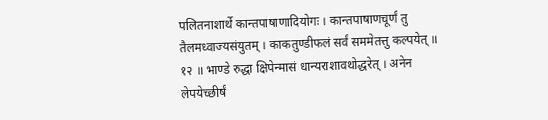पलितनाशार्थे कान्तपाषाणादियोगः । कान्तपाषाणचूर्णं तु तैलमध्वाज्यसंयुतम् । काकतुण्डीफलं सर्वं सममेतत्तु कल्पयेत् ॥ १२ ॥ भाण्डे रुद्धा क्षिपेन्मासं धान्यराशावथोद्धरेत् । अनेन लेपयेच्छीर्षं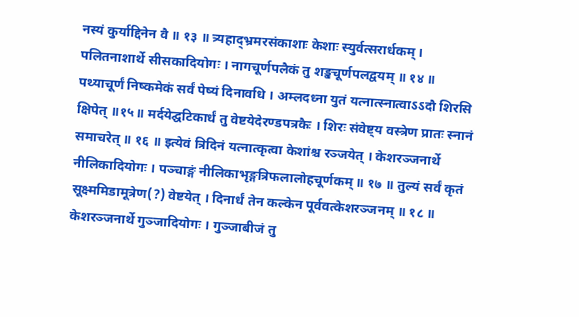नस्यं कुर्याद्दिनेन वै ॥ १३ ॥ त्र्यहाद्भ्रमरसंकाशाः केशाः स्युर्वत्सरार्धकम् । पलितनाशार्थे सीसकादियोगः । नागचूर्णपलैकं तु शङ्खचूर्णपलद्वयम् ॥ १४ ॥ पथ्याचूर्णं निष्कमेकं सर्वं पेष्यं दिनावधि । अम्लदध्ना युतं यत्नात्स्नात्वाऽऽदौ शिरसि क्षिपेत् ॥१५॥ मर्दयेद्घटिकार्धं तु वेष्टयेदेरण्डपत्रकैः । शिरः संवेष्ट्य वस्त्रेण प्रातः स्नानं समाचरेत् ॥ १६ ॥ इत्येवं त्रिदिनं यत्नात्कृत्वा केशांश्च रञ्जयेत् । केशरञ्जनार्थे नीलिकादियोगः । पञ्चाङ्गं नीलिकाभृङ्गत्रिफलालोहचूर्णकम् ॥ १७ ॥ तुल्यं सर्वं कृतं सूक्ष्ममिडामूत्रेण(?) वेष्टयेत् । दिनार्धं तेन कल्केन पूर्ववत्केशरञ्जनम् ॥ १८ ॥ केशरञ्जनार्थे गुञ्जादियोगः । गुञ्जाबीजं तु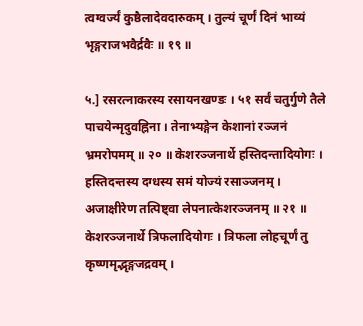त्वग्वर्ज्यं कुष्ठैलादेवदारुकम् । तुल्यं चूर्णं दिनं भाव्यं भृङ्गराजभवैर्द्रवैः ॥ १९ ॥

५.] रसरत्नाकरस्य रसायनखण्डः । ५१ सर्वं चतुर्गुणे तैले पाचयेन्मृदुवह्निना । तेनाभ्यङ्गेन केशानां रञ्जनं भ्रमरोपमम् ॥ २० ॥ केशरञ्जनार्थे हस्तिदन्तादियोगः । हस्तिदन्तस्य दग्धस्य समं योज्यं रसाञ्जनम् । अजाक्षीरेण तत्पिष्ट्वा लेपनात्केशरञ्जनम् ॥ २१ ॥ केशरञ्जनार्थे त्रिफलादियोगः । त्रिफला लोहचूर्णं तु कृष्णमृद्भृङ्गजद्रवम् ।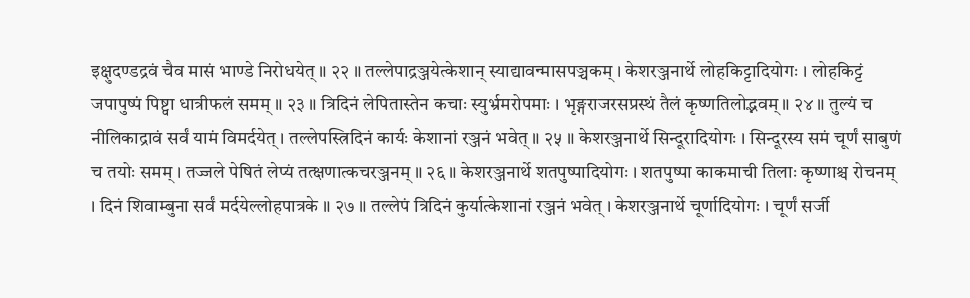इक्षुदण्डद्रवं चैव मासं भाण्डे निरोधयेत् ॥ २२ ॥ तल्लेपाद्रञ्जयेत्केशान् स्याद्यावन्मासपञ्चकम् । केशरञ्जनार्थे लोहकिट्टादियोगः । लोहकिट्टं जपापुष्पं पिष्ट्वा धात्रीफलं समम् ॥ २३ ॥ त्रिदिनं लेपितास्तेन कचाः स्युर्भ्रमरोपमाः । भृङ्गराजरसप्रस्थं तैलं कृष्णतिलोद्भवम् ॥ २४ ॥ तुल्यं च नीलिकाद्रावं सर्वं यामं विमर्दयेत् । तल्लेपस्त्रिदिनं कार्यः केशानां रञ्जनं भवेत् ॥ २५ ॥ केशरञ्जनार्थे सिन्दूरादियोगः । सिन्दूरस्य समं चूर्णं साबुणं च तयोः समम् । तज्जले पेषितं लेप्यं तत्क्षणात्कचरञ्जनम् ॥ २६ ॥ केशरञ्जनार्थे शतपुष्पादियोगः । शतपुष्पा काकमाची तिलाः कृष्णाश्च रोचनम् । दिनं शिवाम्बुना सर्वं मर्दयेल्लोहपात्रके ॥ २७ ॥ तल्लेपं त्रिदिनं कुर्यात्केशानां रञ्जनं भवेत् । केशरञ्जनार्थे चूर्णादियोगः । चूर्णं सर्जी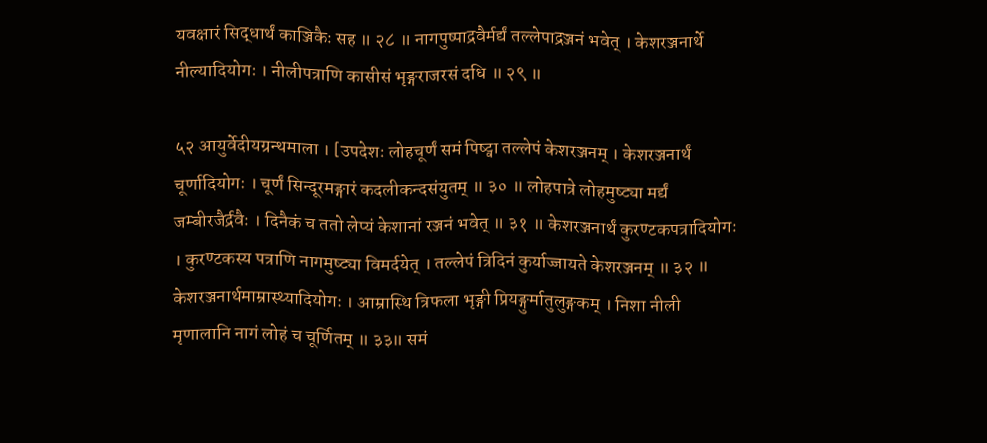यवक्षारं सिद्धार्थं काञ्जिकैः सह ॥ २८ ॥ नागपुष्पाद्रवैर्मर्द्यं तल्लेपाद्रञ्जनं भवेत् । केशरञ्जनार्थे नील्यादियोगः । नीलीपत्राणि कासीसं भृङ्गराजरसं दधि ॥ २९ ॥

५२ आयुर्वेदीयग्रन्थमाला । [उपदेशः लोहचूर्णं समं पिष्ट्वा तल्लेपं केशरञ्जनम् । केशरञ्जनार्थं चूर्णादियोगः । चूर्णं सिन्दूरमङ्गारं कदलीकन्दसंयुतम् ॥ ३० ॥ लोहपात्रे लोहमुष्ट्या मर्द्यं जम्बीरजैर्द्रवैः । दिनैकं च ततो लेप्यं केशानां रञ्जनं भवेत् ॥ ३१ ॥ केशरञ्जनार्थं कुरण्टकपत्रादियोगः । कुरण्टकस्य पत्राणि नागमुष्ट्या विमर्दयेत् । तल्लेपं त्रिदिनं कुर्याज्जायते केशरञ्जनम् ॥ ३२ ॥ केशरञ्जनार्थमाम्रास्थ्यादियोगः । आम्रास्थि त्रिफला भृङ्गी प्रियङ्गुर्मातुलुङ्गकम् । निशा नीली मृणालानि नागं लोहं च चूर्णितम् ॥ ३३॥ समं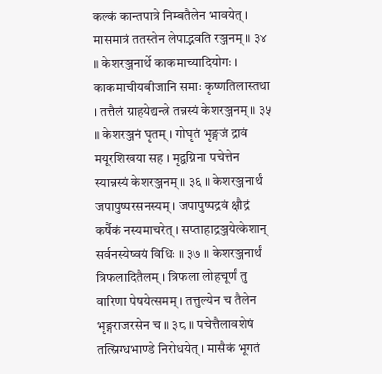कल्कं कान्तपात्रे निम्बतैलेन भावयेत् । मासमात्रं ततस्तेन लेपाद्भवति रञ्जनम् ॥ ३४ ॥ केशरञ्जनार्थे काकमाच्यादियोगः । काकमाचीयबीजानि समाः कृष्णतिलास्तथा । तत्तैलं ग्राहयेद्यन्त्रे तन्नस्यं केशरञ्जनम् ॥ ३५ ॥ केशरञ्जनं घृतम् । गोघृतं भृङ्गजं द्रावं मयूरशिखया सह । मृद्वग्निना पचेत्तेन स्यान्नस्यं केशरञ्जनम् ॥ ३६ ॥ केशरञ्जनार्थं जपापुष्परसनस्यम् । जपापुष्पद्रवं क्षौद्रं कर्षैकं नस्यमाचरेत् । सप्ताहाद्रञ्जयेत्केशान् सर्वनस्येष्वयं विधिः ॥ ३७ ॥ केशरञ्जनार्थं त्रिफलादितैलम् । त्रिफला लोहचूर्णं तु वारिणा पेषयेत्समम् । तत्तुल्येन च तैलेन भृङ्गराजरसेन च ॥ ३८ ॥ पचेत्तैलावशेषं तत्स्निग्धभाण्डे निरोधयेत् । मासैकं भूगतं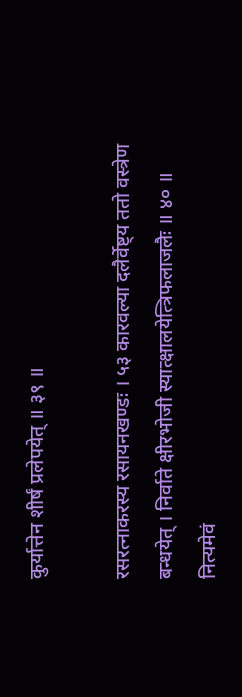कुर्यात्तेन शीर्षं प्रलेपयेत् ॥ ३९ ॥

रसरत्नाकरस्य रसायनखण्डः । ५३ कारवल्या दलैर्वेष्ट्य ततो वस्त्रेण बन्धयेत् । निर्वाते क्षीरभोजी स्यात्क्षालयेत्त्रिफलाजलैः ॥ ४० ॥ नित्यमेवं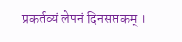प्रकर्तव्यं लेपनं दिनसप्तकम् ।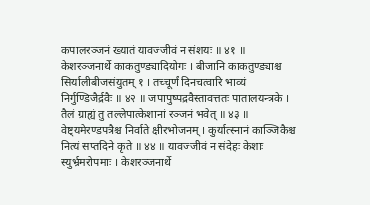कपालरञ्जनं ख्यातं यावज्जीवं न संशयः ॥ ४१ ॥ केशरञ्जनार्थे काकतुण्ड्यादियोगः । बीजानि काकतुण्ड्याश्च सिर्यालीबीजसंयुतम् १ । तच्चूर्णं दिनचत्वारि भाव्यं निर्गुण्डिजैर्द्रवैः ॥ ४२ ॥ जपापुष्पद्रवैस्तावत्ततः पातालयन्त्रके । तैलं ग्राह्यं तु तल्लेपात्केशानां रञ्जनं भवेत् ॥ ४३ ॥ वेष्ट्यमेरण्डपत्रैश्च निर्वाते क्षीरभोजनम् । कुर्यात्स्नानं काञ्जिकैश्च नित्यं सप्तदिने कृते ॥ ४४ ॥ यावज्जीवं न संदेहः केशाः स्युर्भ्रमरोपमाः । केशरञ्जनार्थे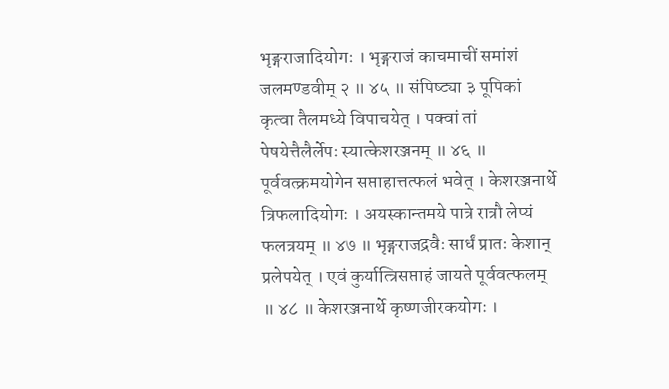भृङ्गराजादियोगः । भृङ्गराजं काचमाचीं समांशं जलमण्डवीम् २ ॥ ४५ ॥ संपिष्ट्या ३ पूपिकां कृत्वा तैलमध्ये विपाचयेत् । पक्वां तां पेषयेत्तैलैर्लेपः स्यात्केशरञ्जनम् ॥ ४६ ॥ पूर्ववत्क्रमयोगेन सप्ताहात्तत्फलं भवेत् । केशरञ्जनार्थे त्रिफलादियोगः । अयस्कान्तमये पात्रे रात्रौ लेप्यं फलत्रयम् ॥ ४७ ॥ भृङ्गराजद्रवैः सार्धं प्रातः केशान् प्रलेपयेत् । एवं कुर्यात्त्रिसप्ताहं जायते पूर्ववत्फलम् ॥ ४८ ॥ केशरञ्जनार्थे कृष्णजीरकयोगः ।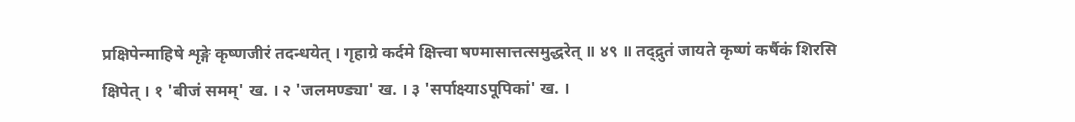प्रक्षिपेन्माहिषे शृङ्गे कृष्णजीरं तदन्धयेत् । गृहाग्रे कर्दमे क्षित्त्वा षण्मासात्तत्समुद्धरेत् ॥ ४९ ॥ तद्द्रुतं जायते कृष्णं कर्षैकं शिरसि क्षिपेत् । १ 'बीजं समम्' ख. । २ 'जलमण्ड्या' ख. । ३ 'सर्पाक्ष्याऽपूपिकां' ख. ।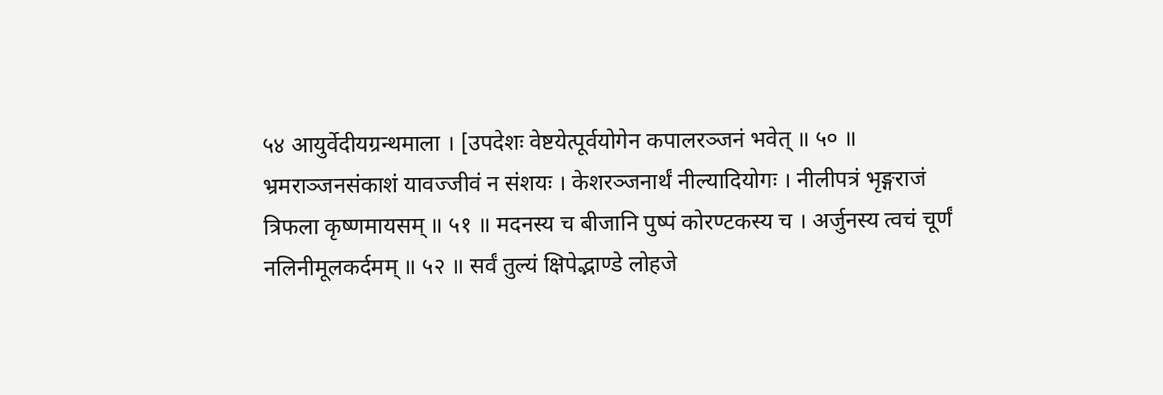५४ आयुर्वेदीयग्रन्थमाला । [उपदेशः वेष्टयेत्पूर्वयोगेन कपालरञ्जनं भवेत् ॥ ५० ॥ भ्रमराञ्जनसंकाशं यावज्जीवं न संशयः । केशरञ्जनार्थं नील्यादियोगः । नीलीपत्रं भृङ्गराजं त्रिफला कृष्णमायसम् ॥ ५१ ॥ मदनस्य च बीजानि पुष्पं कोरण्टकस्य च । अर्जुनस्य त्वचं चूर्णं नलिनीमूलकर्दमम् ॥ ५२ ॥ सर्वं तुल्यं क्षिपेद्भाण्डे लोहजे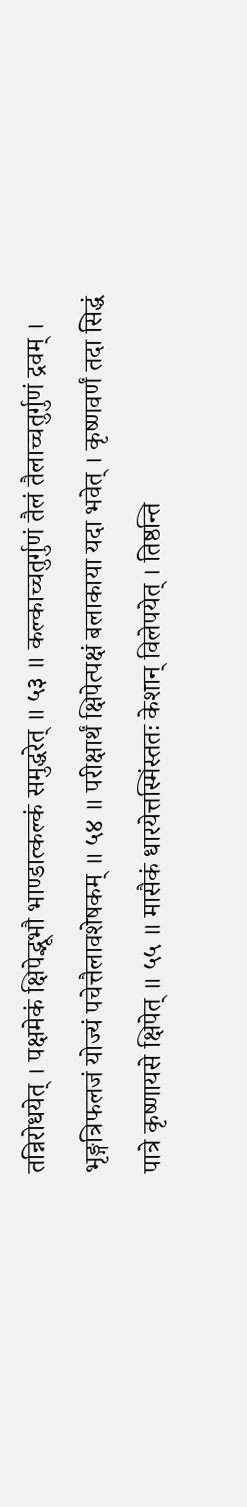तन्निरोधयेत् । पक्षमेकं क्षिपेद्भूभौ भाण्डात्कल्कं समुद्धरेत् ॥ ५३ ॥ कल्काच्चतुर्गुणं तैलं तैलाच्चतुर्गुणं द्रवम् । भृङ्गत्रिफलजं योज्यं पचेत्तैलावशेषकम् ॥ ५४ ॥ परीक्षार्थं क्षिपेत्पक्षं बलाकाया यदा भवेत् । कृष्णवर्णं तदा सिद्धं पात्रे कृष्णायसे क्षिपेत् ॥ ५५ ॥ मासैकं धारयेत्तस्मिंस्ततः केशान् विलेपयेत् । तिष्ठन्ति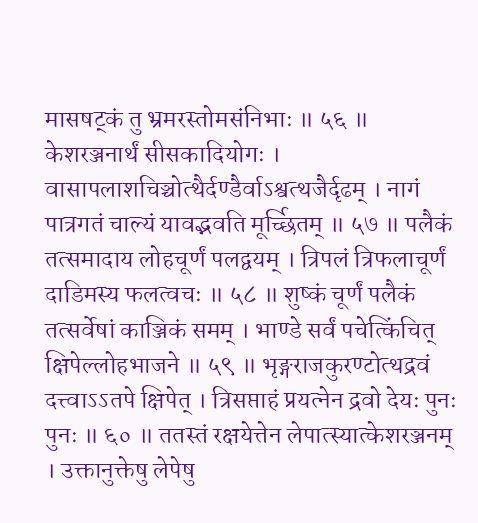मासषट्कं तु भ्रमरस्तोमसंनिभाः ॥ ५६ ॥ केशरञ्जनार्थं सीसकादियोगः । वासापलाशचिञ्चोत्थैर्दण्डैर्वाऽश्वत्थजैर्दृढम् । नागं पात्रगतं चाल्यं यावद्भवति मूर्च्छितम् ॥ ५७ ॥ पलैकं तत्समादाय लोहचूर्णं पलद्वयम् । त्रिपलं त्रिफलाचूर्णं दाडिमस्य फलत्वचः ॥ ५८ ॥ शुष्कं चूर्णं पलैकं तत्सर्वेषां काञ्जिकं समम् । भाण्डे सर्वं पचेत्किंचित् क्षिपेल्लोहभाजने ॥ ५९ ॥ भृङ्गराजकुरण्टोत्थद्रवं दत्त्वाऽऽतपे क्षिपेत् । त्रिसप्ताहं प्रयत्नेन द्रवो देयः पुनः पुनः ॥ ६० ॥ ततस्तं रक्षयेत्तेन लेपात्स्यात्केशरञ्जनम् । उक्तानुक्तेषु लेपेषु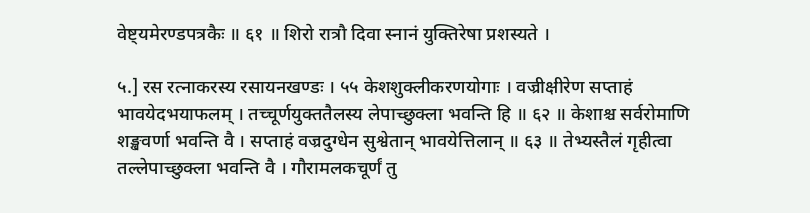वेष्ट्यमेरण्डपत्रकैः ॥ ६१ ॥ शिरो रात्रौ दिवा स्नानं युक्तिरेषा प्रशस्यते ।

५.] रस रत्नाकरस्य रसायनखण्डः । ५५ केशशुक्लीकरणयोगाः । वज्रीक्षीरेण सप्ताहं भावयेदभयाफलम् । तच्चूर्णयुक्ततैलस्य लेपाच्छुक्ला भवन्ति हि ॥ ६२ ॥ केशाश्च सर्वरोमाणि शङ्खवर्णा भवन्ति वै । सप्ताहं वज्रदुग्धेन सुश्वेतान् भावयेत्तिलान् ॥ ६३ ॥ तेभ्यस्तैलं गृहीत्वा तल्लेपाच्छुक्ला भवन्ति वै । गौरामलकचूर्णं तु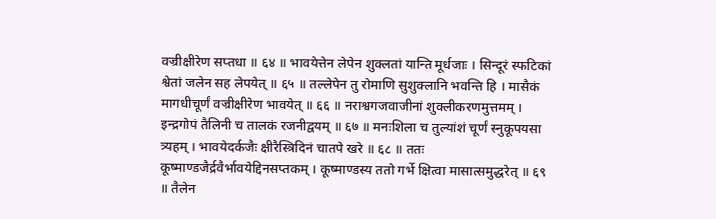वज्रीक्षीरेण सप्तधा ॥ ६४ ॥ भावयेत्तेन लेपेन शुक्लतां यान्ति मूर्धजाः । सिन्दूरं स्फटिकां श्वेतां जलेन सह लेपयेत् ॥ ६५ ॥ तल्लेपेन तु रोमाणि सुशुक्लानि भवन्ति हि । मासैकं मागधीचूर्णं वज्रीक्षीरेण भावयेत् ॥ ६६ ॥ नराश्वगजवाजीनां शुक्लीकरणमुत्तमम् । इन्द्रगोपं तैलिनी च तालकं रजनीद्वयम् ॥ ६७ ॥ मनःशिला च तुल्यांशं चूर्णं स्नुकूपयसा त्र्यहम् । भावयेदर्कजैः क्षीरैस्त्रिदिनं चातपे खरे ॥ ६८ ॥ ततः कूष्माण्डजैर्द्रवैर्भावयेद्दिनसप्तकम् । कूष्माण्डस्य ततो गर्भे क्षित्वा मासात्समुद्धरेत् ॥ ६९ ॥ तैलेन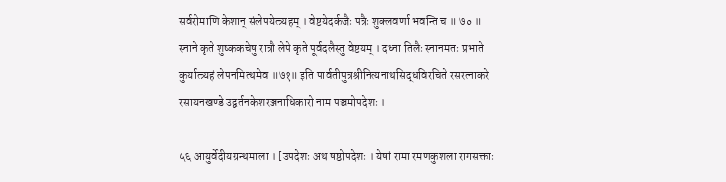सर्वरोमाणि केशान् संलेपयेत्त्र्यहम् । वेष्टयेदर्कजैः पत्रैः शुक्लवर्णा भवन्ति च ॥ ७० ॥ स्नाने कृते शुष्ककचेषु रात्रौ लेपे कृते पूर्वदलैस्तु वेष्टयम् । दध्ना तिलैः स्नानमतः प्रभाते कुर्यात्त्र्यहं लेपनमित्थमेव ॥७१॥ इति पार्वतीपुत्रश्रीनित्यनाथसिद्धविरचिते रसरत्नाकरे रसायनखण्डे उद्वर्तनकेशरञ्जनाधिकारो नाम पञ्चमोपदेशः ।

५६ आयुर्वेदीयग्रन्थमाला । [उपदेशः अथ षष्ठोपदेशः । येषां रामा रमणकुशला रागसक्ताः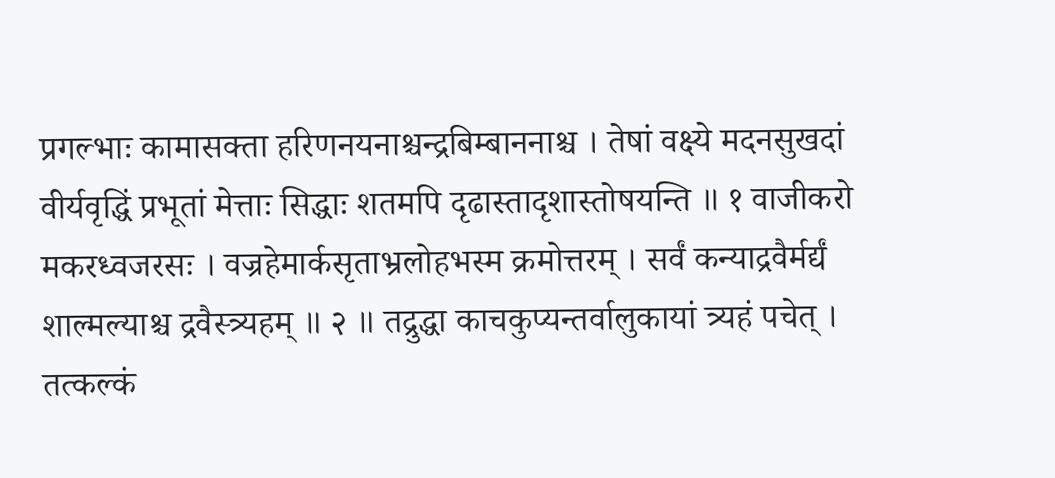प्रगल्भाः कामासक्ता हरिणनयनाश्चन्द्रबिम्बाननाश्च । तेषां वक्ष्ये मदनसुखदां वीर्यवृद्धिं प्रभूतां मेत्ताः सिद्धाः शतमपि दृढास्तादृशास्तोषयन्ति ॥ १ वाजीकरो मकरध्वजरसः । वज्रहेमार्कसृताभ्रलोहभस्म क्रमोत्तरम् । सर्वं कन्याद्रवैर्मर्द्यं शाल्मल्याश्च द्रवैस्त्र्यहम् ॥ २ ॥ तद्रुद्धा काचकुप्यन्तर्वालुकायां त्र्यहं पचेत् । तत्कल्कं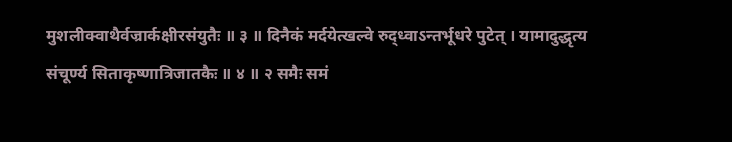मुशलीक्वाथैर्वज्रार्कक्षीरसंयुतैः ॥ ३ ॥ दिनैकं मर्दयेत्खल्वे रुद्ध्वाऽन्तर्भूधरे पुटेत् । यामादुद्धृत्य संचूर्ण्य सिताकृष्णात्रिजातकैः ॥ ४ ॥ २ समैः समं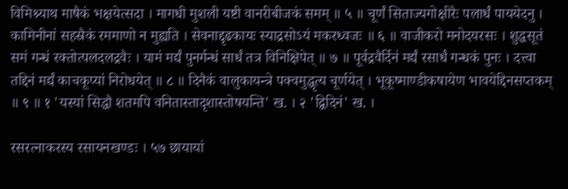विमिश्र्याथ माषैकं भक्षयेत्सदा । मागधी मुशली यष्टी वानरीबीजकं समम् ॥ ५ ॥ चूर्णं सिताज्यगोक्षीरैः पलार्धं पाययेदनु । कामिनीनां सहस्रैकं रममाणो न मुह्यति । सेवनाद्दृढकायः स्याद्रसोऽयं मकरध्वजः ॥ ६ ॥ वाजीकरो मनोदयरसः । शुद्धसूतं समं गन्धं रक्तोत्पलदलद्रवैः । यामं मर्द्यं पुनर्गन्धं सार्धं तत्र विनिक्षिपेत् ॥ ७ ॥ पूर्वद्रवैर्दिनं मर्द्यं रसार्धं गन्धकं पुनः । दत्त्वा तद्दिनं मर्द्यं काचकूप्यां निरोधयेत् ॥ ८ ॥ दिनैकं वालुकायन्त्रे पक्वमुद्धृत्य चूर्णयेत् । भूकूष्माण्डीकषायेण भावयेद्दिनसप्तकम् ॥ ९ ॥ १ 'यस्यां सिद्धौ शतमपि वनितास्तादृशास्तोषयन्ति' ख. । २ 'द्विदिनं' ख. ।

रसरत्नाकरस्य रसायनखण्डः । ५७ छायायां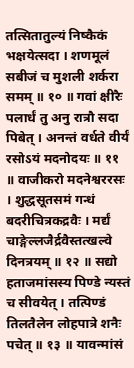तत्सितातुल्यं निष्कैकं भक्षयेत्सदा । शणमूलं सबीजं च मुशली शर्करा समम् ॥ १० ॥ गवां क्षीरैः पलार्धं तु अनु रात्रौ सदा पिबेत् । अनन्तं वर्धते वीर्यं रसोऽयं मदनोदयः ॥ ११ ॥ वाजीकरो मदनेश्वररसः । शुद्धसूतसमं गन्धं बदरीचित्रकद्रवैः । मर्द्यं चाङ्गेल्लजैर्द्रवैस्तत्खल्वे दिनत्रयम् ॥ १२ ॥ सद्यो हताजमांसस्य पिण्डे न्यस्तं च सीवयेत् । तत्पिण्डं तिलतैलेन लोहपात्रे शनैः पचेत् ॥ १३ ॥ यावन्मांसं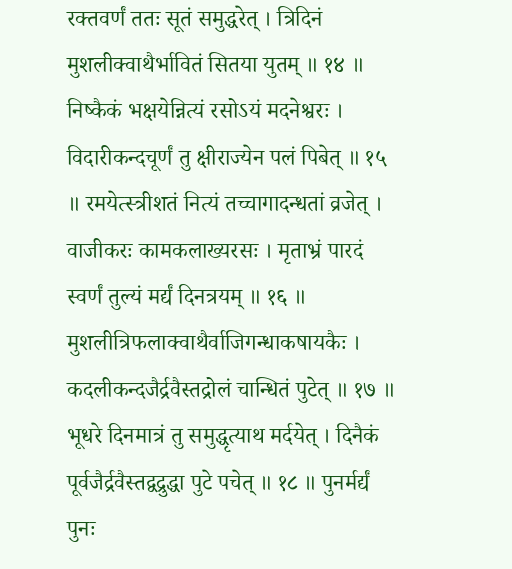रक्तवर्णं ततः सूतं समुद्धरेत् । त्रिदिनं मुशलीक्वाथैर्भावितं सितया युतम् ॥ १४ ॥ निष्कैकं भक्षयेन्नित्यं रसोऽयं मदनेश्वरः । विदारीकन्दचूर्णं तु क्षीराज्येन पलं पिबेत् ॥ १५ ॥ रमयेत्स्त्रीशतं नित्यं तच्चागादन्धतां व्रजेत् । वाजीकरः कामकलाख्यरसः । मृताभ्रं पारदं स्वर्णं तुल्यं मर्द्यं दिनत्रयम् ॥ १६ ॥ मुशलीत्रिफलाक्वाथैर्वाजिगन्धाकषायकैः । कदलीकन्दजैर्द्रवैस्तद्रोलं चान्धितं पुटेत् ॥ १७ ॥ भूधरे दिनमात्रं तु समुद्धृत्याथ मर्दयेत् । दिनैकं पूर्वजैर्द्रवैस्तद्वद्रुद्धा पुटे पचेत् ॥ १८ ॥ पुनर्मर्द्यं पुनः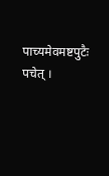पाच्यमेवमष्टपुटैः पचेत् ।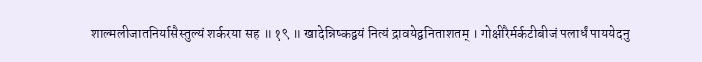शाल्मलीजातनिर्यासैस्तुल्यं शर्करया सह ॥ १९ ॥ खादेन्निष्कद्वयं नित्यं द्रावयेद्वनिताशतम् । गोक्षीरैर्मर्कटीबीजं पलार्धं पाययेदनु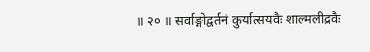॥ २० ॥ सर्वाङ्गोद्वर्तनं कुर्यात्सयवैः शाल्मलीद्रवैः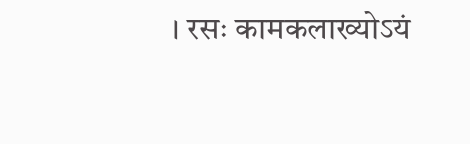। रसः कामकलाख्योऽयं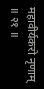महावीर्यकरो नृणाम् ॥ २१ ॥